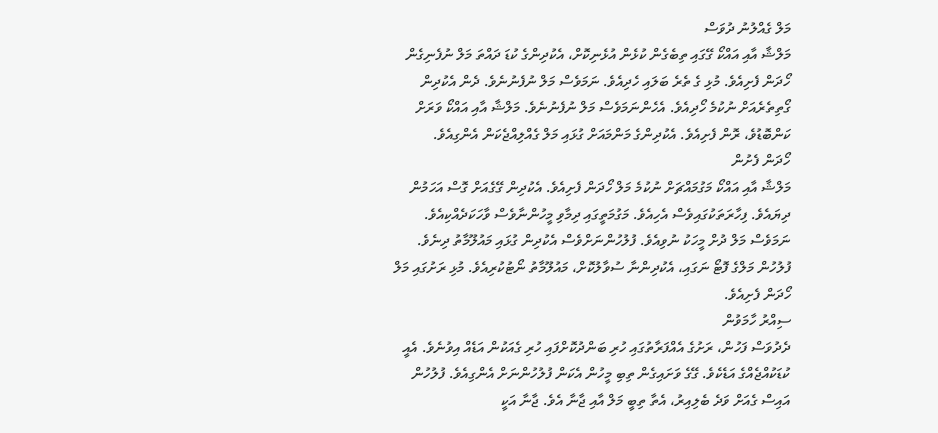މަލް ގެއްލުނު ދުވަސް
މަލްޝާ އާއި އައްކޯ ގޭގައި ތިބެގެން ކުޅެން އުޅެނިކޮށް، އެކުދިންގެ ކުޑަ ދައްތަ މަލް ނުފެނިގެން ހޯދަން ފެށިއެވެ. މުޅި ގެ ތެރެ ބަލައި ހެދިއެވެ. ނަމަވެސް މަލް ނުފެނުނެވެ. ދެން އެކުދިން ގޯތިތެރެއަށް ނުކުމެ ހޯދިއެވެ. އެހެންނަމަވެސް މަލް ނުފެނުނެވެ. މަލްޝާ އާއި އައްކޯ ވަރަށް ކަންބޮޑުވެ، ރޮން ފެށިއެވެ. އެކުދިންގެ މަންމައަށް ގުޅައި މަލް ގެއްލިއްޖެކަން އެންގިއެވެ.
ހޯދަން ފެށުން
މަލްޝާ އާއި އައްކޯ މަގުމައްޗަށް ނުކުމެ މަލް ހޯދަން ފެށިއެވެ. އެކުދިން ގޭގެއަށް ގޮސް އަހަމުން ދިޔައެވެ. ފިހާރަތަކުގައިވެސް އެހިއެވެ. މަގުމަތީގައި ދިމާވި މީހުންނާވެސް ވާހަކަދެއްކިއެވެ. ނަމަވެސް މަލް ދުށް މީހަކު ނުވިއެވެ. ފުލުހުންނަށްވެސް އެކުދިން ގުޅައި މައުލޫމާތު ދިނެވެ. ފުލުހުން މަލްގެ ފޮޓޯ ނަގައި، އެކުދިންނާ ސުވާލުކޮށް، މައުލޫމާތު ނޯޓުކުރިއެވެ. މުޅި ރަށުގައި މަލް ހޯދަން ފެށިއެވެ.
ސިއްރު ހާމަވުން
ދެދުވަސް ފަހުން، ރަށުގެ އެއްފަރާތުގައި ހުރި ބަންދުކޮށްފައި ހުރި ގެއަކުން އަޑެއް އިވުނެވެ. އެއީ ކުޑަކުއްޖެއްގެ އަޑެކެވެ. ގޭގެ ވަށައިގެން ތިބި މީހުން އެކަން ފުލުހުންނަށް އެންގިއެވެ. ފުލުހުން އައިސް ގެއަށް ވަދެ ބެލިއިރު، އެތާ ތިބީ މަލް އާއި ޖާނާ އެވެ. ޖާނާ އަކީ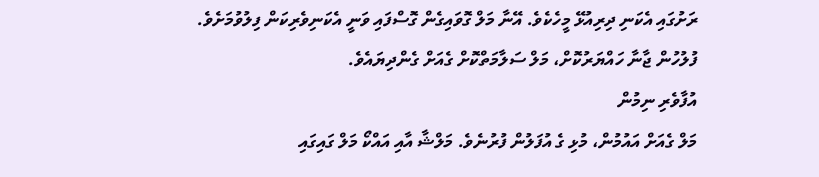ރަށުގައި އެކަނި ދިރިއުޅޭ މީހެކެވެ. އޭނާ މަލް ގޮވައިގެން ގޮސްފައި ވަނީ އެކަނިވެރިކަން ފިލުވުމަށެވެ. ފުލުހުން ޖާނާ ހައްޔަރުކޮށް، މަލް ސަލާމަތްކޮށް ގެއަށް ގެންދިޔައެވެ.
އުފާވެރި ނިމުން
މަލް ގެއަށް އައުމުން، މުޅި ގެ އުފަލުން ފުރުނެވެ. މަލްޝާ އާއި އައްކޯ މަލް ގައިގައި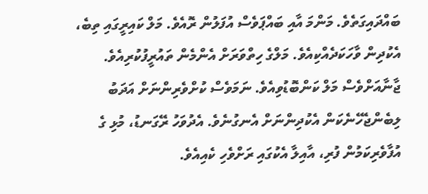ބައްދައިގަތެވެ. މަންމަ އާއި ބައްޕަވެސް އުފަލުން ރޮއެވެ. މަލް ކައިރީގައި ތިބެ، އެކުދިން ވާހަކަދެއްކިއެވެ. މަލްގެ ހިތްވަރަށް އެންމެން ތައުރީފުކުރިއެވެ. ޖާނާއަށްވެސް މަލް ކަންބޮޑުވިއެވެ. ނަމަވެސް ކުށްވެރިންނަށް އަދަބު ލިބެންޖެހޭނެކަން އެކުދިންނަށް އެނގުނެވެ. އެދުވަހު ރޭގަނޑު، މުޅި ގެ އުފާވެރިކަމުން ފުރި، އާއިލާ އެކުގައި ރަށްވެހި ކެއިއެވެ.